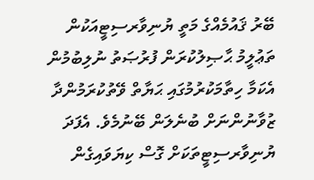ބޭރު ޤައުމެއްގެ މަތީ ޔުނިވާރސިޓީއަކުން ތަޢުލީމު ޙާޞިލުކުރަން ފުރުޞަތު ނުލިބުމުން އެކަމާ ހިތާމަކުރުމުގައި ޙަޔާތް ވޭތުކުރަމުންދާ ޒުވާނުންނަށް ބުނެލަން ބޭނުމެވެ. އެފަދަ ޔުނިވާރސިޓީތަކަށް ގޮސް ކިޔަވައިގެން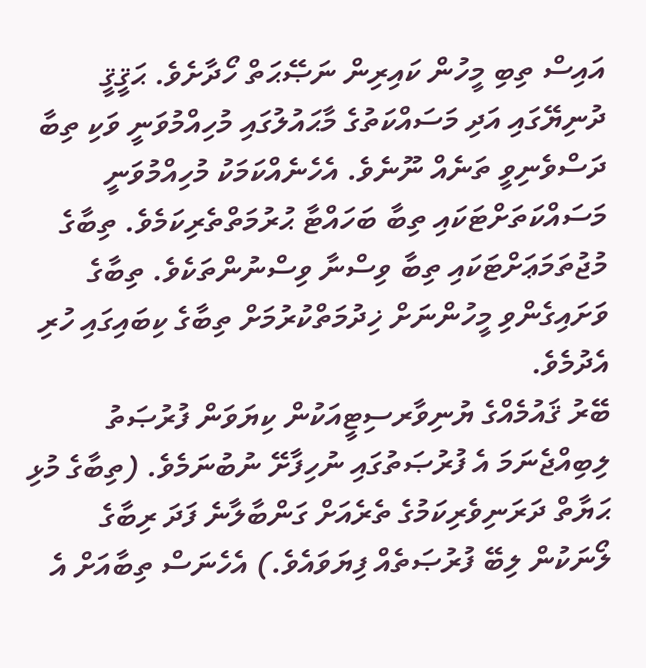އައިސް ތިބި މީހުން ކައިރިން ނަޞޭޙަތް ހޯދާށެވެ. ޙަޤީޤީ ދުނިޔޭގައި އަދި މަސައްކަތުގެ މާޙައުލުގައި މުހިއްމުވަނީ ވަކި ތިބާ ދަސްވެނިވީ ތަނެއް ނޫނެވެ. އެހެނެއްކަމަކު މުހިއްމުވަނީ މަސައްކަތަށްޓަކައި ތިބާ ބަހައްޓާ ޙުރުމަތްތެރިކަމެވެ. ތިބާގެ މުޖުތަމަޢަށްޓަކައި ތިބާ ވިސްނާ ވިސްނުންތަކެވެ. ތިބާގެ ވަށައިގެންވި މީހުންނަށް ޚިދުމަތްކުރުމަށް ތިބާގެ ކިބައިގައި ހުރި އެދުމެވެ.
ބޭރު ޤައުމެއްގެ ޔުނިވާރސިޓީއަކުން ކިޔަވަން ފުރުޞަތު ލިބިއްޖެނަމަ އެ ފުރުޞަތުގައި ނުހިފާށޭ ނުބުނަމެވެ. (ތިބާގެ މުޅި ޙަޔާތް ދަރަނިވެރިކަމުގެ ތެރެއަށް ގަންބާލާނެ ފަދަ ރިބާގެ ލޯނަކުން ލިބޭ ފުރުޞަތެއް ފިޔަވައެވެ.) އެހެނަސް ތިބާއަށް އެ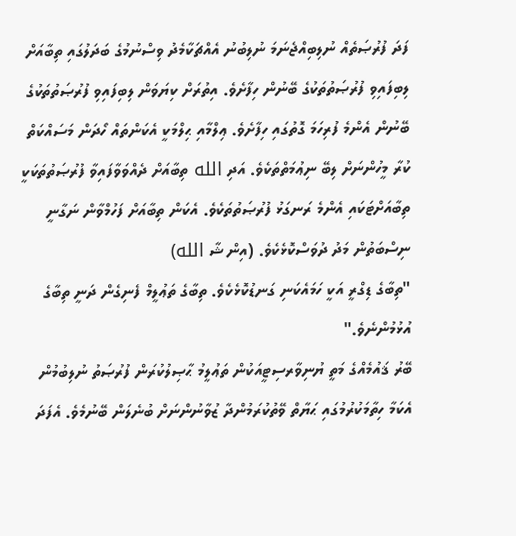ފަދަ ފުރުޞަތެއް ނުލިބިއްޖެނަމަ ނުލިބުނު އެއްޗަކާމެދު ވިސްނުމުގެ ބަދަލުގައި ތިބާއަށް ލިބިފައިވި ފުރުޞަތުތަކުގެ ބޭނުން ހިފާށެވެ. އިތުރަށް ކިޔަވަން ލިބިފައިވި ފުރުޞަތުތަކުގެ ބޭނުން އެންމެ ފުރިހަމަ ގޮތުގައި ހިފާށެވެ. ޢިލްމާއި ޙިލްމަކީ އެކަންތައް ހޯދަން މަސައްކަތް ކުރާ މީހުންނަށް ލިބޭ ނިޢުމަތްތަކެވެ. އަދި الله ތިބާއަށް ދެއްވަވާފައިވާ ފުރުޞަތުތަކަކީ ތިބާއަށްޓަކައި އެންމެ ރަނގަޅު ފުރުޞަތުތަކެވެ. އެކަން ތިބާއަށް ފަހުމްވާން ނަގާނީ ނިސްބަތުން މަދު ދުވަސްކޮޅެކެވެ. (އިން ޝާ الله)
"ތިބާގެ ޑިގްރީ އަކީ ހަމައެކަނި ގަނޑުކޮޅެކެވެ. ތިބާގެ ތަޢުލީމް ފެނިގެން ދަނީ ތިބާގެ އުޅުމުންނެވެ."
ބޭރު ޤައުމެއްގެ މަތީ ޔުނިވާރސިޓީއަކުން ތަޢުލީމު ޙާޞިލުކުރަން ފުރުޞަތު ނުލިބުމުން އެކަމާ ހިތާމަކުރުމުގައި ޙަޔާތް ވޭތުކުރަމުންދާ ޒުވާނުންނަށް ބުނެލަން ބޭނުމެވެ. އެފަދަ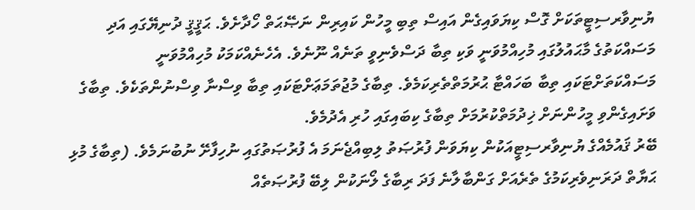ޔުނިވާރސިޓީތަކަށް ގޮސް ކިޔަވައިގެން އައިސް ތިބި މީހުން ކައިރިން ނަޞޭޙަތް ހޯދާށެވެ. ޙަޤީޤީ ދުނިޔޭގައި އަދި މަސައްކަތުގެ މާޙައުލުގައި މުހިއްމުވަނީ ވަކި ތިބާ ދަސްވެނިވީ ތަނެއް ނޫނެވެ. އެހެނެއްކަމަކު މުހިއްމުވަނީ މަސައްކަތަށްޓަކައި ތިބާ ބަހައްޓާ ޙުރުމަތްތެރިކަމެވެ. ތިބާގެ މުޖުތަމަޢަށްޓަކައި ތިބާ ވިސްނާ ވިސްނުންތަކެވެ. ތިބާގެ ވަށައިގެންވި މީހުންނަށް ޚިދުމަތްކުރުމަށް ތިބާގެ ކިބައިގައި ހުރި އެދުމެވެ.
ބޭރު ޤައުމެއްގެ ޔުނިވާރސިޓީއަކުން ކިޔަވަން ފުރުޞަތު ލިބިއްޖެނަމަ އެ ފުރުޞަތުގައި ނުހިފާށޭ ނުބުނަމެވެ. (ތިބާގެ މުޅި ޙަޔާތް ދަރަނިވެރިކަމުގެ ތެރެއަށް ގަންބާލާނެ ފަދަ ރިބާގެ ލޯނަކުން ލިބޭ ފުރުޞަތެއް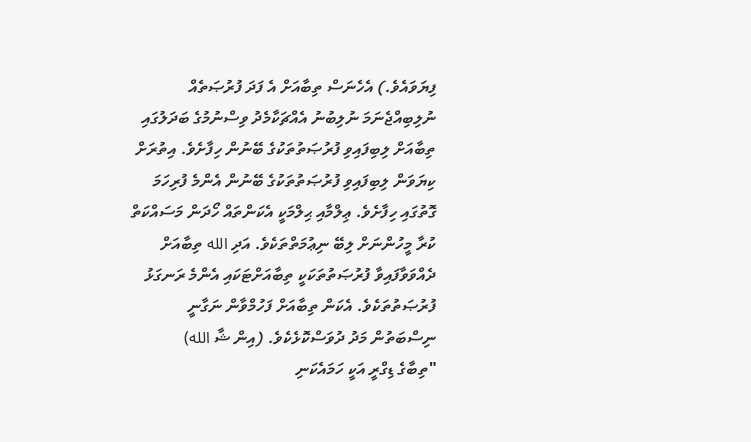ފިޔަވައެވެ.) އެހެނަސް ތިބާއަށް އެ ފަދަ ފުރުޞަތެއް ނުލިބިއްޖެނަމަ ނުލިބުނު އެއްޗަކާމެދު ވިސްނުމުގެ ބަދަލުގައި ތިބާއަށް ލިބިފައިވި ފުރުޞަތުތަކުގެ ބޭނުން ހިފާށެވެ. އިތުރަށް ކިޔަވަން ލިބިފައިވި ފުރުޞަތުތަކުގެ ބޭނުން އެންމެ ފުރިހަމަ ގޮތުގައި ހިފާށެވެ. ޢިލްމާއި ޙިލްމަކީ އެކަންތައް ހޯދަން މަސައްކަތް ކުރާ މީހުންނަށް ލިބޭ ނިޢުމަތްތަކެވެ. އަދި الله ތިބާއަށް ދެއްވަވާފައިވާ ފުރުޞަތުތަކަކީ ތިބާއަށްޓަކައި އެންމެ ރަނގަޅު ފުރުޞަތުތަކެވެ. އެކަން ތިބާއަށް ފަހުމްވާން ނަގާނީ ނިސްބަތުން މަދު ދުވަސްކޮޅެކެވެ. (އިން ޝާ الله)
"ތިބާގެ ޑިގްރީ އަކީ ހަމައެކަނި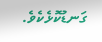ގަނޑުކޮޅެކެވެ.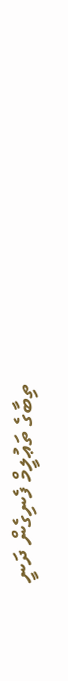ތިބާގެ ތަޢުލީމް ފެނިގެން ދަނީ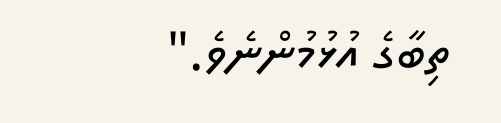ތިބާގެ އުޅުމުންނެވެ."